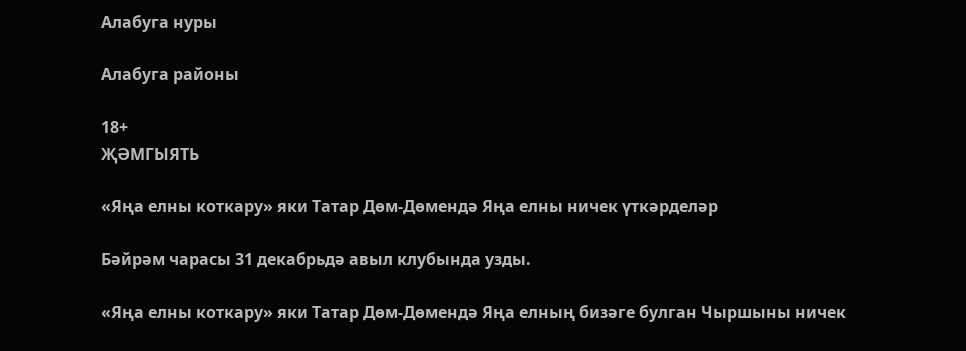Алабуга нуры

Алабуга районы

18+
ҖӘМГЫЯТЬ

«Яңа елны коткару» яки Татар Дөм-Дөмендә Яңа елны ничек үткәрделәр

Бәйрәм чарасы 31 декабрьдә авыл клубында узды.

«Яңа елны коткару» яки Татар Дөм-Дөмендә Яңа елның бизәге булган Чыршыны ничек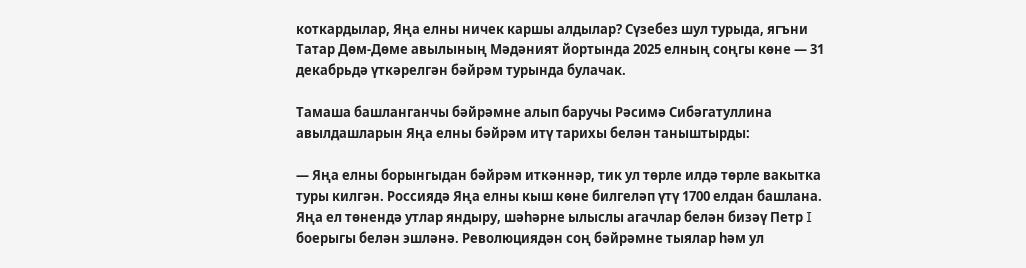коткардылар, Яңа елны ничек каршы алдылар? Сүзебез шул турыда, ягъни Татар Дөм-Дөме авылының Мәдәният йортында 2025 елның соңгы көне — 31 декабрьдә үткәрелгән бәйрәм турында булачак.

Тамаша башланганчы бәйрәмне алып баручы Рәсимә Сибәгатуллина авылдашларын Яңа елны бәйрәм итү тарихы белән таныштырды:

— Яңа елны борынгыдан бәйрәм иткәннәр, тик ул төрле илдә төрле вакытка туры килгән. Россиядә Яңа елны кыш көне билгеләп үтү 1700 елдан башлана. Яңа ел төнендә утлар яндыру, шәһәрне ылыслы агачлар белән бизәү Петр I боерыгы белән эшләнә. Революциядән соң бәйрәмне тыялар һәм ул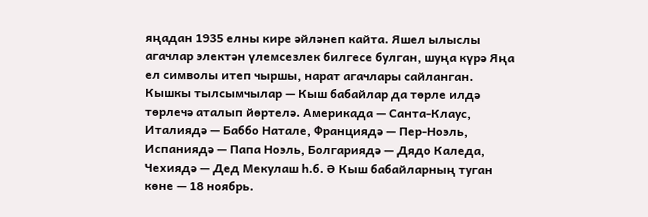яңадан 1935 елны кире әйләнеп кайта. Яшел ылыслы агачлар электән үлемсезлек билгесе булган, шуңа күрә Яңа ел символы итеп чыршы, нарат агачлары сайланган. Кышкы тылсымчылар — Кыш бабайлар да төрле илдә төрлечә аталып йөртелә. Америкада — Санта-Клаус, Италиядә — Баббо Натале, Франциядә — Пер-Ноэль, Испаниядә — Папа Ноэль, Болгариядә — Дядо Каледа, Чехиядә — Дед Мекулаш һ.б. Ә Кыш бабайларның туган көне — 18 ноябрь.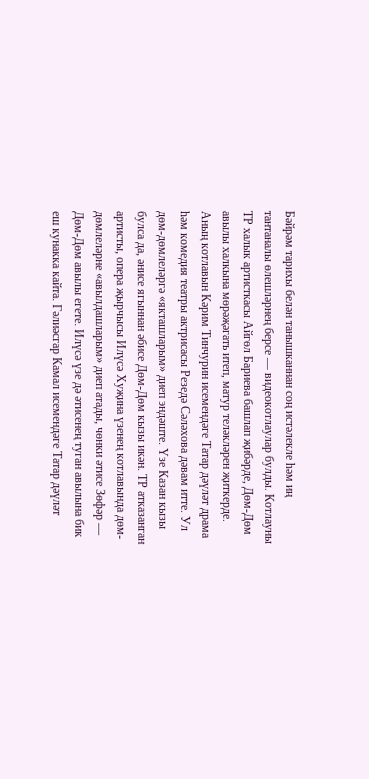Бәйрәм тарихы белән танышканнан соң истәлекле һәм иң тантаналы өлешләрнең берсе — видеокотлаулар булды. Котлауны ТР халык артисткасы Айгөл Бариева башлап җибәрде, Дөм-Дөм авылы халкына мөрәҗәгать итеп, матур теләкләрен җиткерде. Аның котлавын Кәрим Тинчурин исемендәге Татар дәүләт драма һәм комедия театры актрисасы Резедә Сәләхова дәвам итте. Ул дөм-дөмлеләргә «якташларым» диеп эндәште. Үзе Казан кызы булса да, әнисе ягыннан әбисе Дөм-Дөм кызы икән. ТР атказанган артисты, опера җырчысы Илүсә Хуҗина үзенең котлавында дөм-дөмлеләрне «авылдашларым» диеп атады, чөнки әтисе Зөфәр — Дөм-Дөм авылы егете. Илүсә үзе дә әтисенең туган авылына бик еш кунакка кайта. Гәлиәсгар Камал исемендәге Татар дәүләт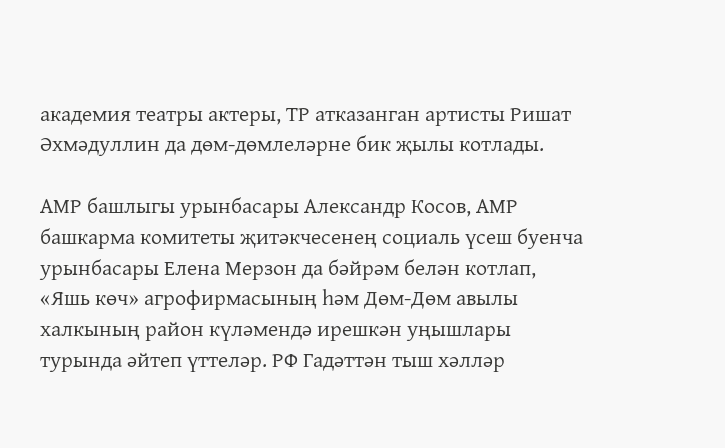академия театры актеры, ТР атказанган артисты Ришат Әхмәдуллин да дөм-дөмлеләрне бик җылы котлады.

АМР башлыгы урынбасары Александр Косов, АМР башкарма комитеты җитәкчесенең социаль үсеш буенча урынбасары Елена Мерзон да бәйрәм белән котлап, «Яшь көч» агрофирмасының һәм Дөм-Дөм авылы халкының район күләмендә ирешкән уңышлары турында әйтеп үттеләр. РФ Гадәттән тыш хәлләр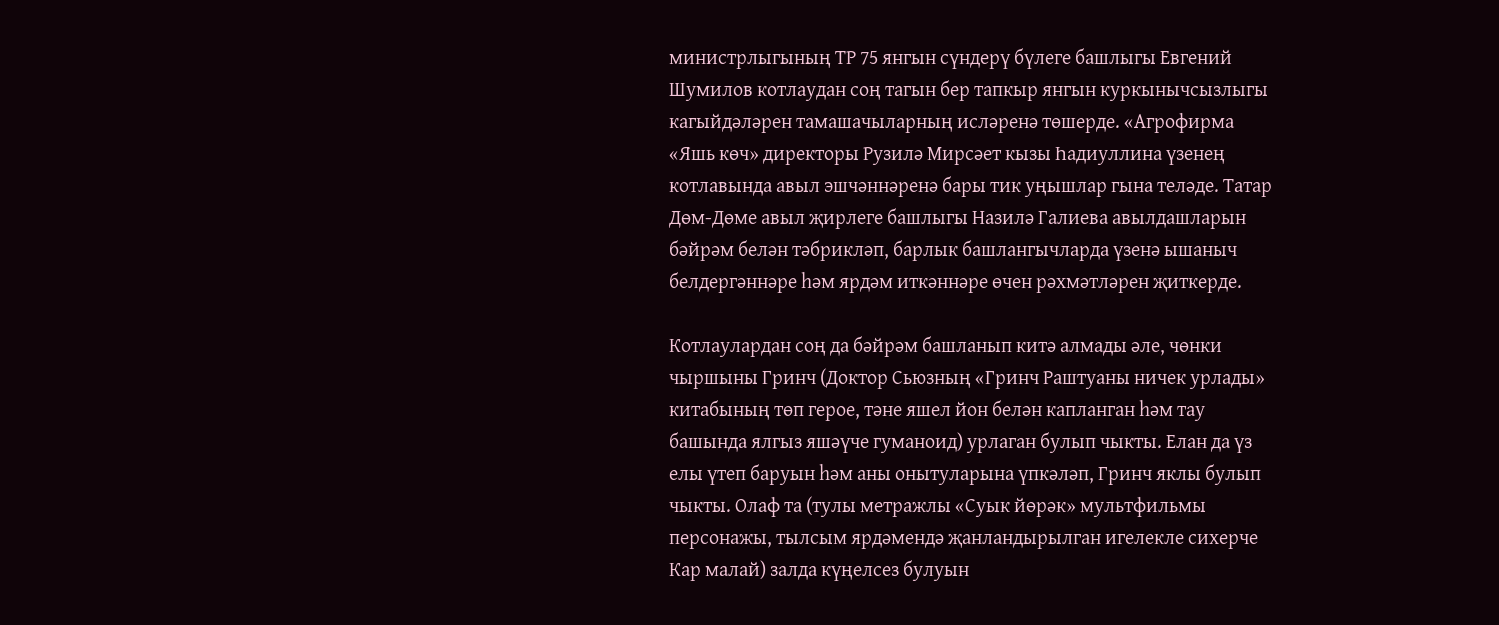министрлыгының ТР 75 янгын сүндерү бүлеге башлыгы Евгений Шумилов котлаудан соң тагын бер тапкыр янгын куркынычсызлыгы кагыйдәләрен тамашачыларның исләренә төшерде. «Агрофирма «Яшь көч» директоры Рузилә Мирсәет кызы Һадиуллина үзенең котлавында авыл эшчәннәренә бары тик уңышлар гына теләде. Татар Дөм-Дөме авыл җирлеге башлыгы Назилә Галиева авылдашларын бәйрәм белән тәбрикләп, барлык башлангычларда үзенә ышаныч белдергәннәре һәм ярдәм иткәннәре өчен рәхмәтләрен җиткерде.

Котлаулардан соң да бәйрәм башланып китә алмады әле, чөнки чыршыны Гринч (Доктор Сьюзның «Гринч Раштуаны ничек урлады» китабының төп герое, тәне яшел йон белән капланган һәм тау башында ялгыз яшәүче гуманоид) урлаган булып чыкты. Елан да үз елы үтеп баруын һәм аны онытуларына үпкәләп, Гринч яклы булып чыкты. Олаф та (тулы метражлы «Суык йөрәк» мультфильмы персонажы, тылсым ярдәмендә җанландырылган игелекле сихерче Кар малай) залда күңелсез булуын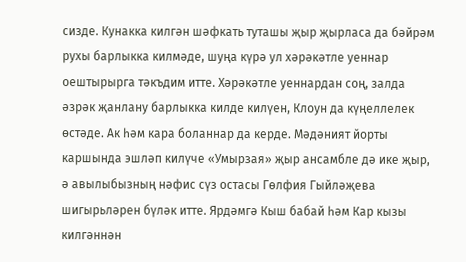сизде. Кунакка килгән шәфкать туташы җыр җырласа да бәйрәм рухы барлыкка килмәде, шуңа күрә ул хәрәкәтле уеннар оештырырга тәкъдим итте. Хәрәкәтле уеннардан соң, залда әзрәк җанлану барлыкка килде килүен, Клоун да күңеллелек өстәде. Ак һәм кара боланнар да керде. Мәдәният йорты каршында эшләп килүче «Умырзая» җыр ансамбле дә ике җыр, ә авылыбызның нәфис сүз остасы Гөлфия Гыйләҗева шигырьләрен бүләк итте. Ярдәмгә Кыш бабай һәм Кар кызы килгәннән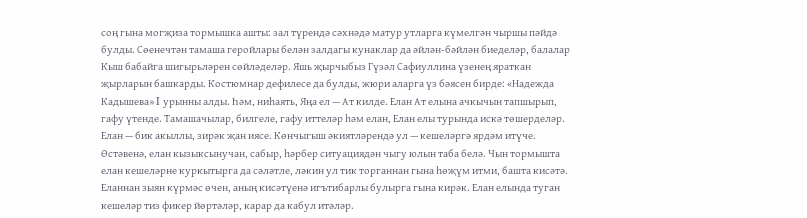соң гына могҗиза тормышка ашты: зал түрендә сәхнәдә матур утларга күмелгән чыршы пәйдә булды. Сөенечтән тамаша геройлары белән залдагы кунаклар да әйлән-бәйлән биеделәр, балалар Кыш бабайга шигырьләрен сөйләделәр. Яшь җырчыбыз Гүзәл Сафиуллина үзенең яраткан җырларын башкарды. Костюмнар дефилесе да булды, жюри аларга үз бәясен бирде: «Надежда Кадышева» I урынны алды. Һәм, ниһаять, Яңа ел — Ат килде. Елан Ат елына ачкычын тапшырып, гафу үтенде. Тамашачылар, билгеле, гафу иттеләр һәм елан, Елан елы турында искә төшерделәр. Елан — бик акыллы, зирәк җан иясе. Көнчыгыш әкиятләрендә ул — кешеләргә ярдәм итүче. Өстәвенә, елан кызыксынучан, сабыр, һәрбер ситуациядән чыгу юлын таба белә. Чын тормышта елан кешеләрне куркытырга да сәләтле, ләкин ул тик торганнан гына һөҗүм итми, башта кисәтә. Еланнан зыян күрмәс өчен, аның кисәтүенә игътибарлы булырга гына кирәк. Елан елында туган кешеләр тиз фикер йөртәләр, карар да кабул итәләр.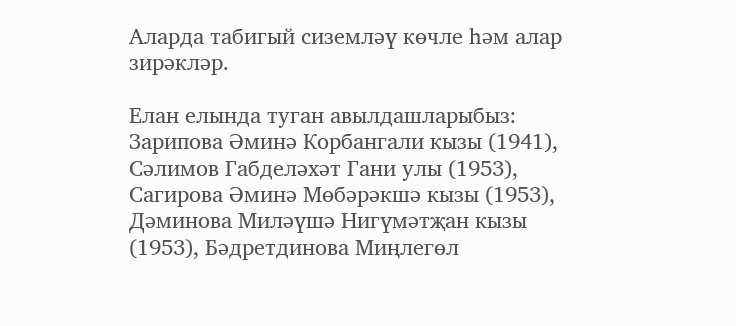Аларда табигый сиземләү көчле һәм алар зирәкләр.

Елан елында туган авылдашларыбыз: Зарипова Әминә Корбангали кызы (1941), Сәлимов Габделәхәт Гани улы (1953), Сагирова Әминә Мөбәрәкшә кызы (1953), Дәминова Миләүшә Нигүмәтҗан кызы (1953), Бәдретдинова Миңлегөл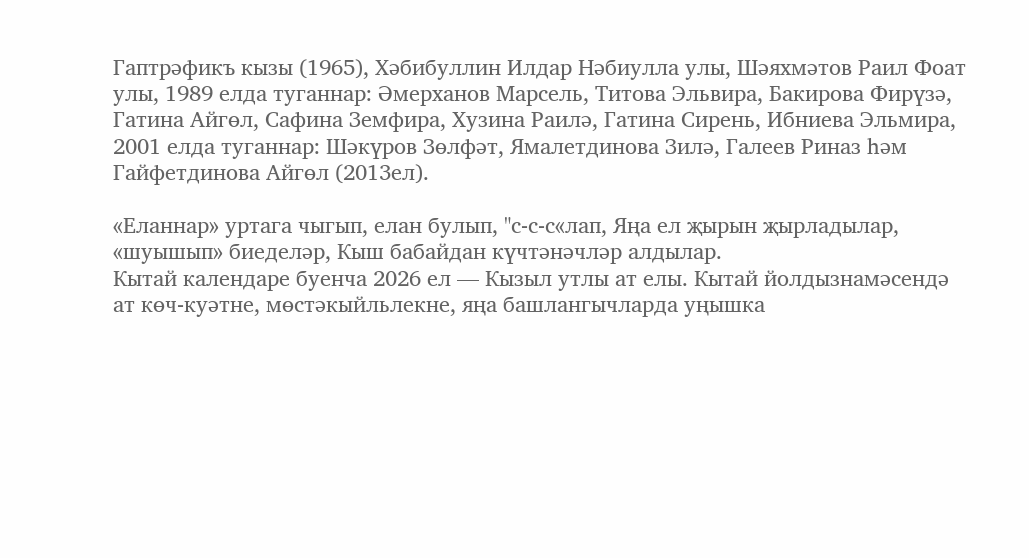Гаптрәфикъ кызы (1965), Хәбибуллин Илдар Нәбиулла улы, Шәяхмәтов Раил Фоат улы, 1989 елда туганнар: Әмерханов Марсель, Титова Эльвира, Бакирова Фирүзә, Гатина Айгөл, Сафина Земфира, Хузина Раилә, Гатина Сирень, Ибниева Эльмира, 2001 елда туганнар: Шәкүров Зөлфәт, Ямалетдинова Зилә, Галеев Риназ һәм Гайфетдинова Айгөл (2013ел).

«Еланнар» уртага чыгып, елан булып, "с-с-с«лап, Яңа ел җырын җырладылар, «шуышып» биеделәр, Кыш бабайдан күчтәнәчләр алдылар.
Кытай календаре буенча 2026 ел — Кызыл утлы ат елы. Кытай йолдызнамәсендә ат көч-куәтне, мөстәкыйльлекне, яңа башлангычларда уңышка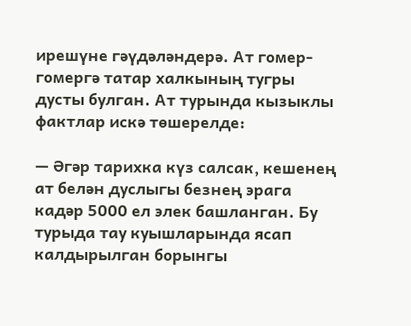ирешүне гәүдәләндерә. Ат гомер-гомергә татар халкының тугры дусты булган. Ат турында кызыклы фактлар искә төшерелде:

— Әгәр тарихка күз салсак, кешенең ат белән дуслыгы безнең эрага кадәр 5000 ел элек башланган. Бу турыда тау куышларында ясап калдырылган борынгы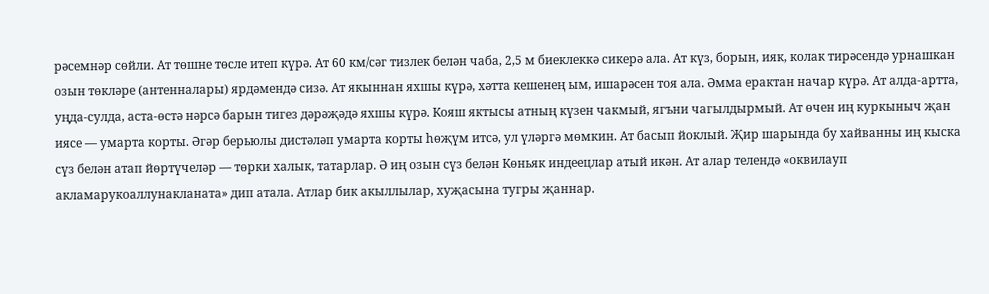рәсемнәр сөйли. Ат төшне төсле итеп күрә. Ат 60 км/сәг тизлек белән чаба, 2,5 м биеклеккә сикерә ала. Ат күз, борын, ияк, колак тирәсендә урнашкан озын төкләре (антенналары) ярдәмендә сизә. Ат якыннан яхшы күрә, хәтта кешенең ым, ишарәсен тоя ала. Әмма ерактан начар күрә. Ат алда-артта, уңда-сулда, аста-өстә нәрсә барын тигез дәрәҗәдә яхшы күрә. Кояш яктысы атның күзен чакмый, ягъни чагылдырмый. Ат өчен иң куркыныч җан иясе — умарта корты. Әгәр берьюлы дистәләп умарта корты һөҗүм итсә, ул үләргә мөмкин. Ат басып йоклый. Җир шарында бу хайванны иң кыска сүз белән атап йөртүчеләр — төрки халык, татарлар. Ә иң озын сүз белән Көньяк индеецлар атый икән. Ат алар телендә «оквилауп акламарукоаллунакланата» дип атала. Атлар бик акыллылар, хуҗасына тугры җаннар.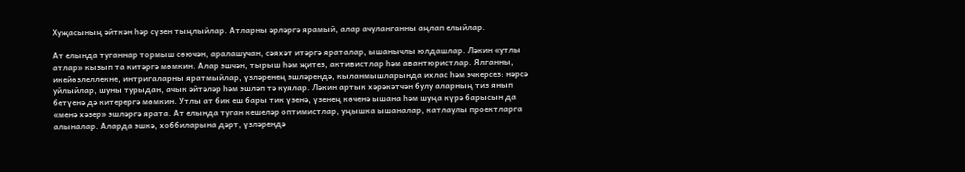Хуҗасының әйткән һәр сүзен тыңлыйлар. Атларны әрләргә ярамый, алар ачуланганны аңлап елыйлар.

Ат елында туганнар тормыш сөючән, аралашучан, сәяхәт итәргә яраталар, ышанычлы юлдашлар. Ләкин «утлы атлар» кызып та китәргә мөмкин. Алар эшчән, тырыш һәм җитез, активистлар һәм авантюристлар. Ялганны, икейөзлеллекне, интригаларны яратмыйлар, үзләренең эшләрендә, кыланмышларында ихлас һәм эчкерсез: нәрсә уйлыйлар, шуны турыдан, ачык әйтәләр һәм эшләп тә куялар. Ләкин артык хәрәкәтчән булу аларның тиз янып бетүенә дә китерергә мөмкин. Утлы ат бик еш бары тик үзенә, үзенең көченә ышана һәм шуңа күрә барысын да «менә хәзер» эшләргә ярата. Ат елында туган кешеләр оптимистлар, уңышка ышаналар, катлаулы проектларга алыналар. Аларда эшкә, хоббиларына дәрт, үзләрендә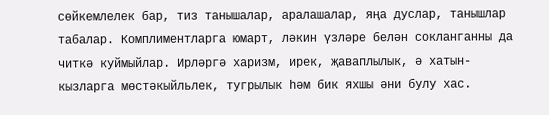сөйкемлелек бар, тиз танышалар, аралашалар, яңа дуслар, танышлар табалар. Комплиментларга юмарт, ләкин үзләре белән сокланганны да читкә куймыйлар. Ирләргә харизм, ирек, җаваплылык, ә хатын-кызларга мөстәкыйльлек, тугрылык һәм бик яхшы әни булу хас.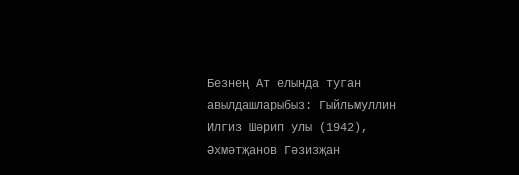Безнең Ат елында туган авылдашларыбыз: Гыйльмуллин Илгиз Шәрип улы (1942), Әхмәтҗанов Гәзизҗан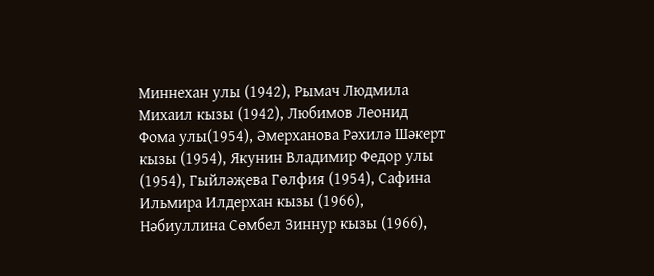Миннехан улы (1942), Рымач Людмила Михаил кызы (1942), Любимов Леонид Фома улы(1954), Әмерханова Рәхилә Шәкерт кызы (1954), Якунин Владимир Федор улы (1954), Гыйләҗева Гөлфия (1954), Сафина Ильмира Илдерхан кызы (1966), Нәбиуллина Сөмбел Зиннур кызы (1966),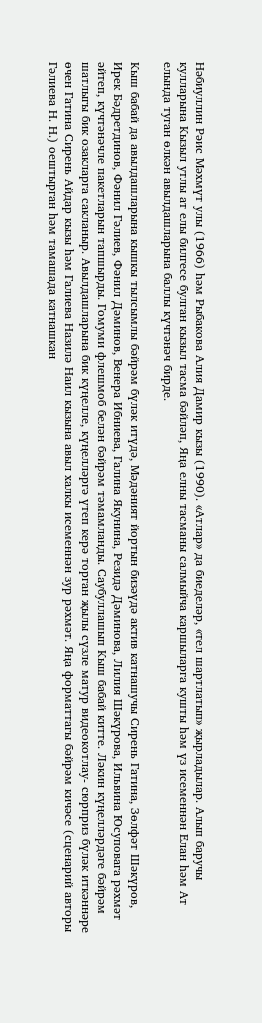Нәбиуллин Рәис Мәхмүт улы (1966) һәм Рыбакова Алия Дамир кызы (1990). «Атлар» да биеделәр, «тел шартлатып» җырладылар. Алып баручы кулларына Кызыл утлы ат елы билгесе булган кызыл тасма бәйләп, Яңа елны тасманы салмыйча каршыларга кушты һәм үз исеменнән Елан һәм Ат елында туган өлкән авылдашларына баллы күчтәнәч бирде.

Кыш бабай да авылдашларына кышкы тылсымлы бәйрәм бүләк итүдә, Мәдәният йортын бизәүдә актив катнашучы Сирень Гатина, Зөлфәт Шәкүров, Ирек Бәдретдинов, Фәнил Гәлиев, Фәнил Дәминов, Венера Ибниева, Галина Якунина, Резидә Дәминова, Лилия Шәкүрова, Ильвина Юсуповага рәхмәт әйтеп, күчтәнәчле пакетларын тапшырды. Гомуми флешмоб белән бәйрәм тәмамланды. Саубуллашып Кыш бабай китте. Ләкин күңелләрдәге бәйрәм шатлыгы бик озакларга сакланыр. Авылдашларына бик күңелле, күңелләргә үтеп керә торган җылы сүзле матур видеокотлау- сюрприз бүләк иткәннәре өчен Гатина Сирень Айдар кызы һәм Галиева Назилә Наил кызына авыл халкы исеменнән зур рәхмәт. Яңа форматтагы бәйрәм кичәсе (сценарий авторы Гәлиева Н. Н.) оештырган һәм тамашада катнашкан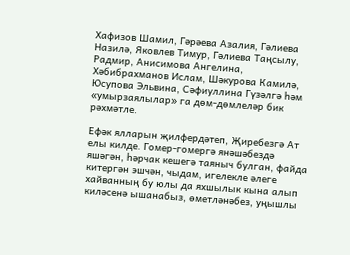Хафизов Шамил, Гәрәева Азалия, Гәлиева Назилә, Яковлев Тимур, Гәлиева Таңсылу, Радмир, Анисимова Ангелина, Хәбибрахманов Ислам, Шәкурова Камилә, Юсупова Эльвина, Сәфиуллина Гүзәлгә һәм «умырзаялылар» га дөм-дөмлеләр бик рәхмәтле.

Ефәк ялларын җилфердәтеп, Җиребезгә Ат елы килде. Гомер-гомергә янәшәбездә яшәгән, һәрчак кешегә таяныч булган, файда китергән эшчән, чыдам, игелекле әлеге хайванның бу юлы да яхшылык кына алып киләсенә ышанабыз, өметләнәбез, уңышлы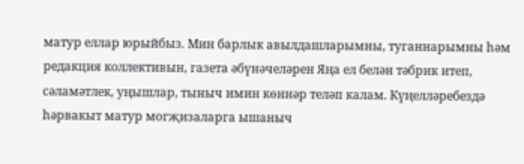матур еллар юрыйбыз. Мин барлык авылдашларымны, туганнарымны һәм редакция коллективын, газета әбүнәчеләрен Яңа ел белән тәбрик итеп, сәламәтлек, уңышлар, тыныч имин көннәр теләп калам. Күңелләребездә һәрвакыт матур могҗизаларга ышаныч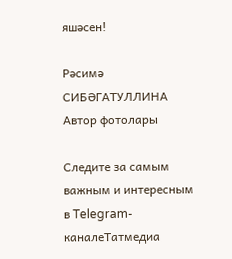яшәсен!

Рәсимә СИБӘГАТУЛЛИНА
Автор фотолары

Следите за самым важным и интересным в Telegram-каналеТатмедиа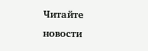Читайте новости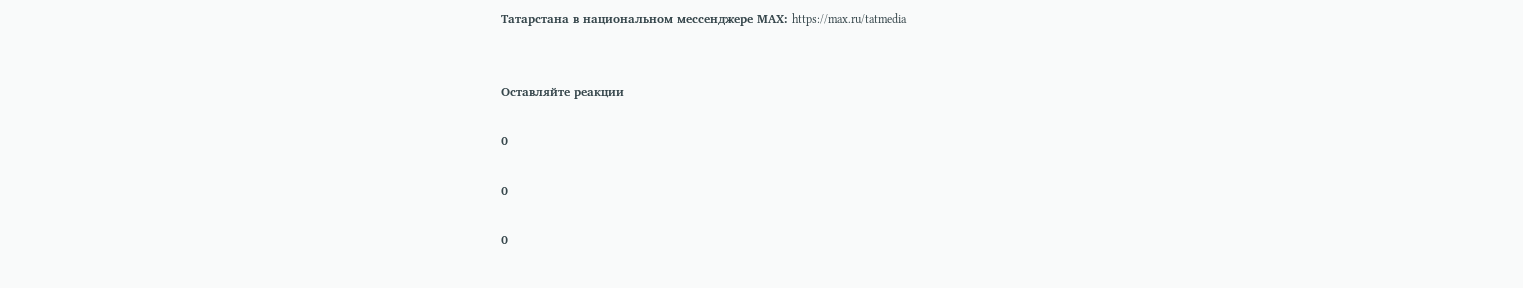Татарстана в национальном мессенджере MАХ: https://max.ru/tatmedia


Оставляйте реакции

0

0

0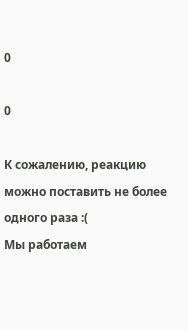0

0

К сожалению, реакцию можно поставить не более одного раза :(
Мы работаем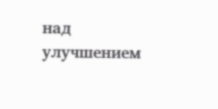над улучшением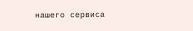нашего сервиса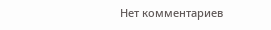Нет комментариев